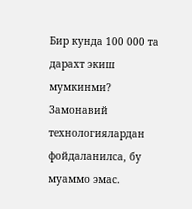Бир кунда 100 000 та дарахт экиш мумкинми?
Замонавий технологиялардан фойдаланилса, бу муаммо эмас.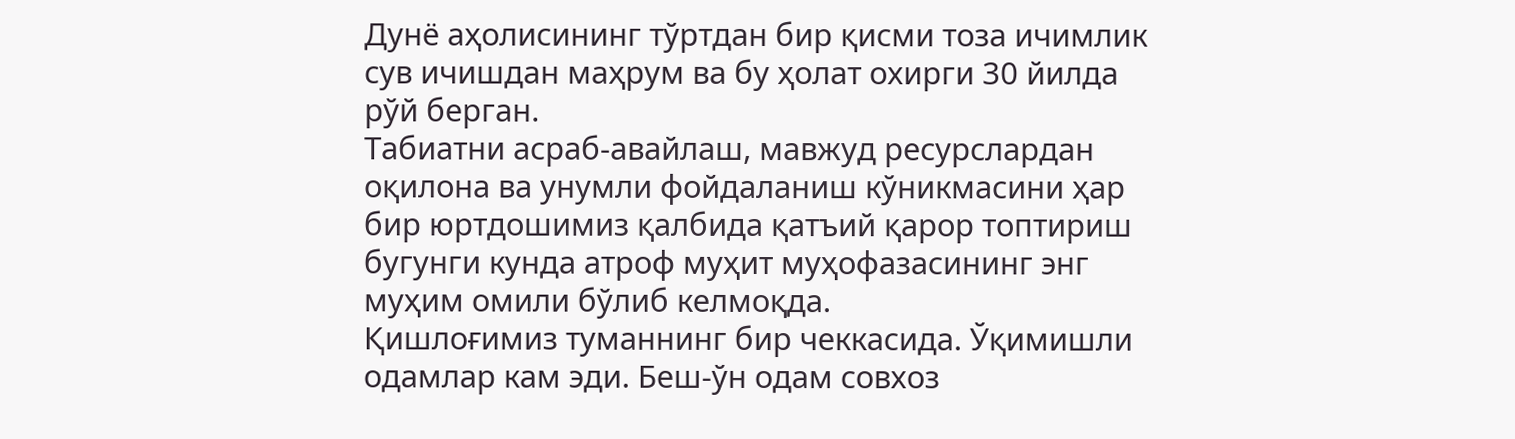Дунё аҳолисининг тўртдан бир қисми тоза ичимлик сув ичишдан маҳрум ва бу ҳолат охирги 30 йилда рўй берган.
Табиатни асраб-авайлаш, мавжуд ресурслардан оқилона ва унумли фойдаланиш кўникмасини ҳар бир юртдошимиз қалбида қатъий қарор топтириш бугунги кунда атроф муҳит муҳофазасининг энг муҳим омили бўлиб келмоқда.
Қишлоғимиз туманнинг бир чеккасида. Ўқимишли одамлар кам эди. Беш-ўн одам совхоз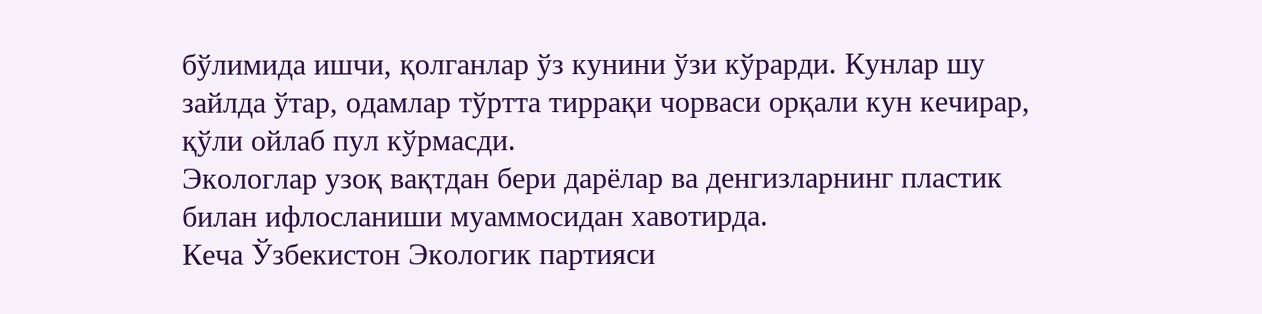бўлимида ишчи, қолганлар ўз кунини ўзи кўрарди. Кунлар шу зайлда ўтар, одамлар тўртта тиррақи чорваси орқали кун кечирар, қўли ойлаб пул кўрмасди.
Экологлар узоқ вақтдан бери дарёлар ва денгизларнинг пластик билан ифлосланиши муаммосидан хавотирда.
Кеча Ўзбекистон Экологик партияси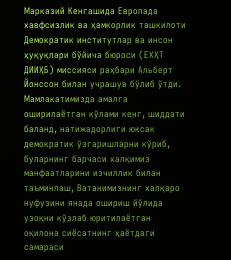Марказий Кенгашида Европада хавфсизлик ва ҳамкорлик ташкилоти Демократик институтлар ва инсон ҳуқуқлари бўйича бюроси (ЕХҲТ ДИИҲБ) миссияси раҳбари Альберт Йонссон билан учрашув бўлиб ўтди.
Мамлакатимизда амалга оширилаётган кўлами кенг, шиддати баланд, натижадорлиги юксак демократик ўзгаришларни кўриб, буларнинг барчаси халқимиз манфаатларини изчиллик билан таъминлаш, Ватанимизнинг халқаро нуфузини янада ошириш йўлида узоқни кўзлаб юритилаётган оқилона сиёсатнинг ҳаётдаги самараси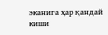эканига ҳар қандай киши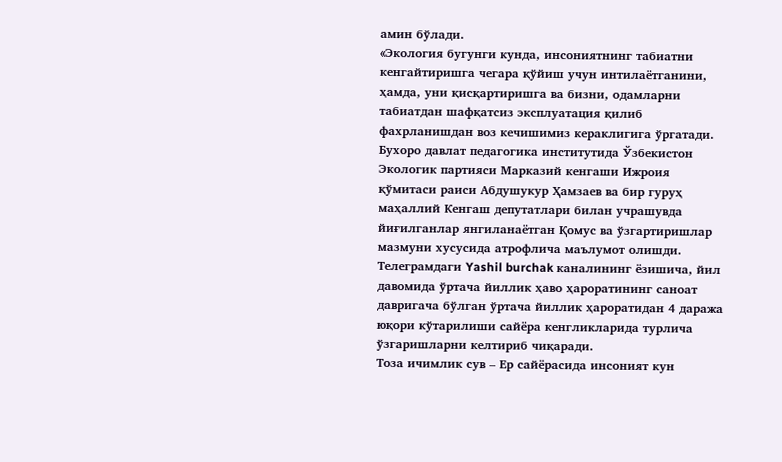амин бўлади.
«Экология бугунги кунда, инсониятнинг табиатни кенгайтиришга чегара қўйиш учун интилаётганини, ҳамда, уни қисқартиришга ва бизни, одамларни табиатдан шафқатсиз эксплуатация қилиб фахрланишдан воз кечишимиз кераклигига ўргатади.
Бухоро давлат педагогика институтида Ўзбекистон Экологик партияси Марказий кенгаши Ижроия қўмитаси раиси Абдушукур Ҳамзаев ва бир гуруҳ маҳаллий Кенгаш депутатлари билан учрашувда йиғилганлар янгиланаётган Қомус ва ўзгартиришлар мазмуни хусусида атрофлича маълумот олишди.
Телеграмдаги Yashil burchak каналининг ёзишича, йил давомида ўртача йиллик ҳаво ҳароратининг саноат давригача бўлган ўртача йиллик ҳароратидан 4 даража юқори кўтарилиши сайёра кенгликларида турлича ўзгаришларни келтириб чиқаради.
Тоза ичимлик сув – Ер сайёрасида инсоният кун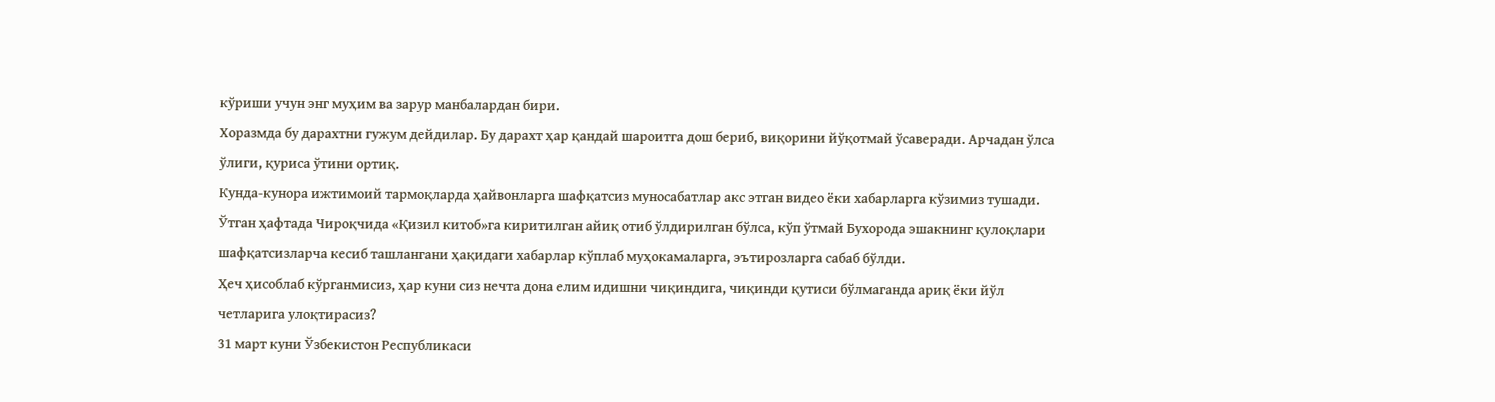кўриши учун энг муҳим ва зарур манбалардан бири.
Хоразмда бу дарахтни гужум дейдилар. Бу дарахт ҳар қандай шароитга дош бериб, виқорини йўқотмай ўсаверади. Арчадан ўлса ўлиги, қуриса ўтини ортиқ.
Кунда-кунора ижтимоий тармоқларда ҳайвонларга шафқатсиз муносабатлар акс этган видео ёки хабарларга кўзимиз тушади. Ўтган ҳафтада Чироқчида «Қизил китоб»га киритилган айиқ отиб ўлдирилган бўлса, кўп ўтмай Бухорода эшакнинг қулоқлари шафқатсизларча кесиб ташлангани ҳақидаги хабарлар кўплаб муҳокамаларга, эътирозларга сабаб бўлди.
Ҳеч ҳисоблаб кўрганмисиз, ҳар куни сиз нечта дона елим идишни чиқиндига, чиқинди қутиси бўлмаганда ариқ ёки йўл четларига улоқтирасиз?
31 март куни Ўзбекистон Республикаси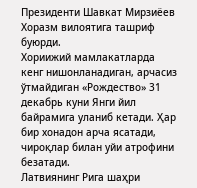Президенти Шавкат Мирзиёев Хоразм вилоятига ташриф буюрди.
Хориижий мамлакатларда кенг нишонланадиган, арчасиз ўтмайдиган «Рождество» 31 декабрь куни Янги йил байрамига уланиб кетади. Ҳар бир хонадон арча ясатади, чироқлар билан уйи атрофини безатади.
Латвиянинг Рига шаҳри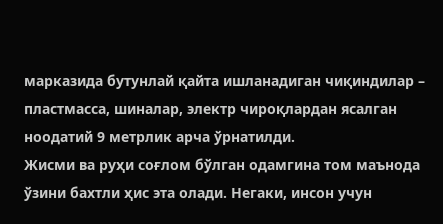марказида бутунлай қайта ишланадиган чиқиндилар – пластмасса, шиналар, электр чироқлардан ясалган ноодатий 9 метрлик арча ўрнатилди.
Жисми ва руҳи соғлом бўлган одамгина том маънода ўзини бахтли ҳис эта олади. Негаки, инсон учун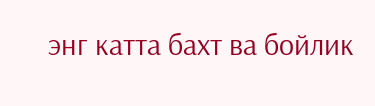энг катта бахт ва бойлик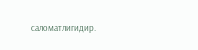саломатлигидир.